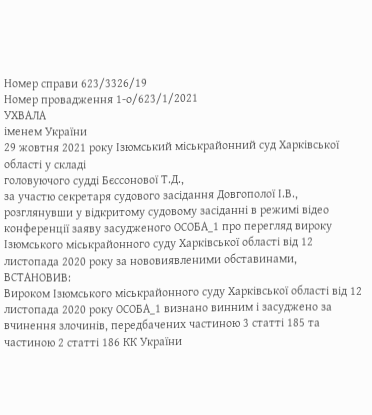Номер справи 623/3326/19
Номер провадження 1-о/623/1/2021
УХВАЛА
іменем України
29 жовтня 2021 року Ізюмський міськрайонний суд Харківської області у складі
головуючого судді Бєссонової Т.Д.,
за участю секретаря судового засідання Довгополої І.В.,
розглянувши у відкритому судовому засіданні в режимі відео конференції заяву засудженого ОСОБА_1 про перегляд вироку Ізюмського міськрайонного суду Харківської області від 12 листопада 2020 року за нововиявленими обставинами,
ВСТАНОВИВ:
Вироком Ізюмського міськрайонного суду Харківської області від 12 листопада 2020 року ОСОБА_1 визнано винним і засуджено за вчинення злочинів, передбачених частиною 3 статті 185 та частиною 2 статті 186 КК України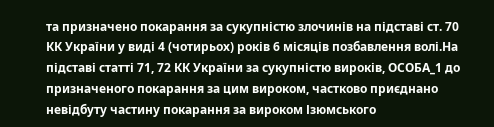та призначено покарання за сукупністю злочинів на підставі ст. 70 КК України у виді 4 (чотирьох) років 6 місяців позбавлення волі.На підставі статті 71, 72 КК України за сукупністю вироків, ОСОБА_1 до призначеного покарання за цим вироком, частково приєднано невідбуту частину покарання за вироком Ізюмського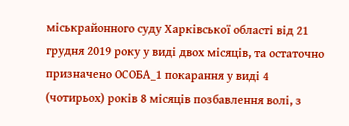міськрайонного суду Харківської області від 21 грудня 2019 року у виді двох місяців, та остаточно призначено ОСОБА_1 покарання у виді 4 (чотирьох) років 8 місяців позбавлення волі, з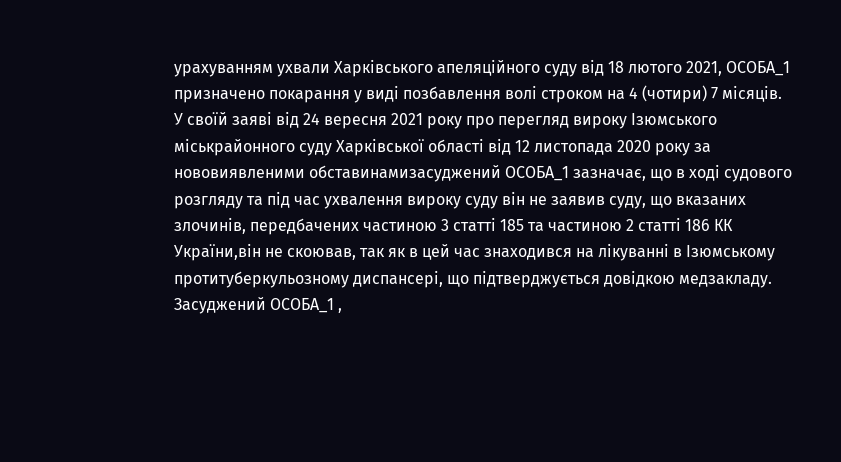урахуванням ухвали Харківського апеляційного суду від 18 лютого 2021, ОСОБА_1 призначено покарання у виді позбавлення волі строком на 4 (чотири) 7 місяців.
У своїй заяві від 24 вересня 2021 року про перегляд вироку Ізюмського міськрайонного суду Харківської області від 12 листопада 2020 року за нововиявленими обставинамизасуджений ОСОБА_1 зазначає, що в ході судового розгляду та під час ухвалення вироку суду він не заявив суду, що вказаних злочинів, передбачених частиною 3 статті 185 та частиною 2 статті 186 КК України,він не скоював, так як в цей час знаходився на лікуванні в Ізюмському протитуберкульозному диспансері, що підтверджується довідкою медзакладу.
Засуджений ОСОБА_1 ,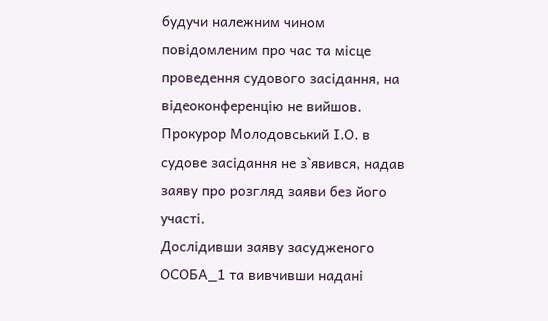будучи належним чином повідомленим про час та місце проведення судового засідання, на відеоконференцію не вийшов.
Прокурор Молодовський І.О. в судове засідання не з`явився, надав заяву про розгляд заяви без його участі.
Дослідивши заяву засудженого ОСОБА_1 та вивчивши надані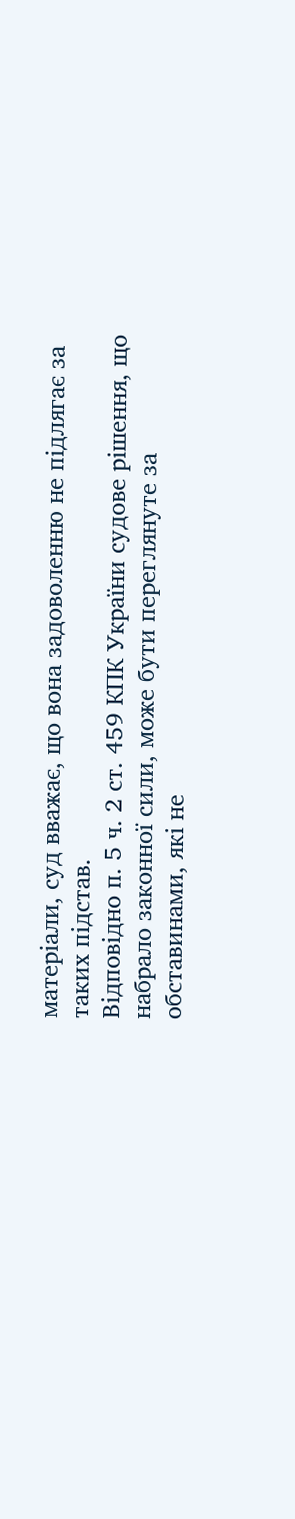матеріали, суд вважає, що вона задоволенню не підлягає за таких підстав.
Відповідно п. 5 ч. 2 ст. 459 КПК України судове рішення, що набрало законної сили, може бути переглянуте за обставинами, які не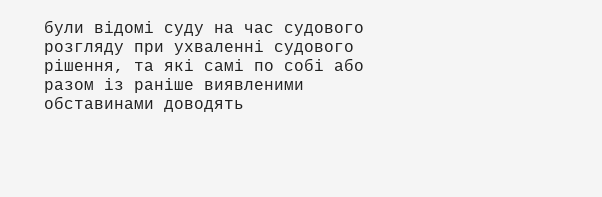були відомі суду на час судового розгляду при ухваленні судового рішення, та які самі по собі або разом із раніше виявленими обставинами доводять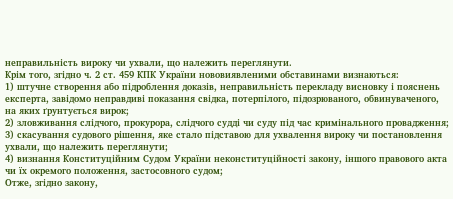неправильність вироку чи ухвали, що належить переглянути.
Крім того, згідно ч. 2 ст. 459 КПК України нововиявленими обставинами визнаються:
1) штучне створення або підроблення доказів, неправильність перекладу висновку і пояснень експерта, завідомо неправдиві показання свідка, потерпілого, підозрюваного, обвинуваченого, на яких ґрунтується вирок;
2) зловживання слідчого, прокурора, слідчого судді чи суду під час кримінального провадження;
3) скасування судового рішення, яке стало підставою для ухвалення вироку чи постановлення ухвали, що належить переглянути;
4) визнання Конституційним Судом України неконституційності закону, іншого правового акта чи їх окремого положення, застосовного судом;
Отже, згідно закону,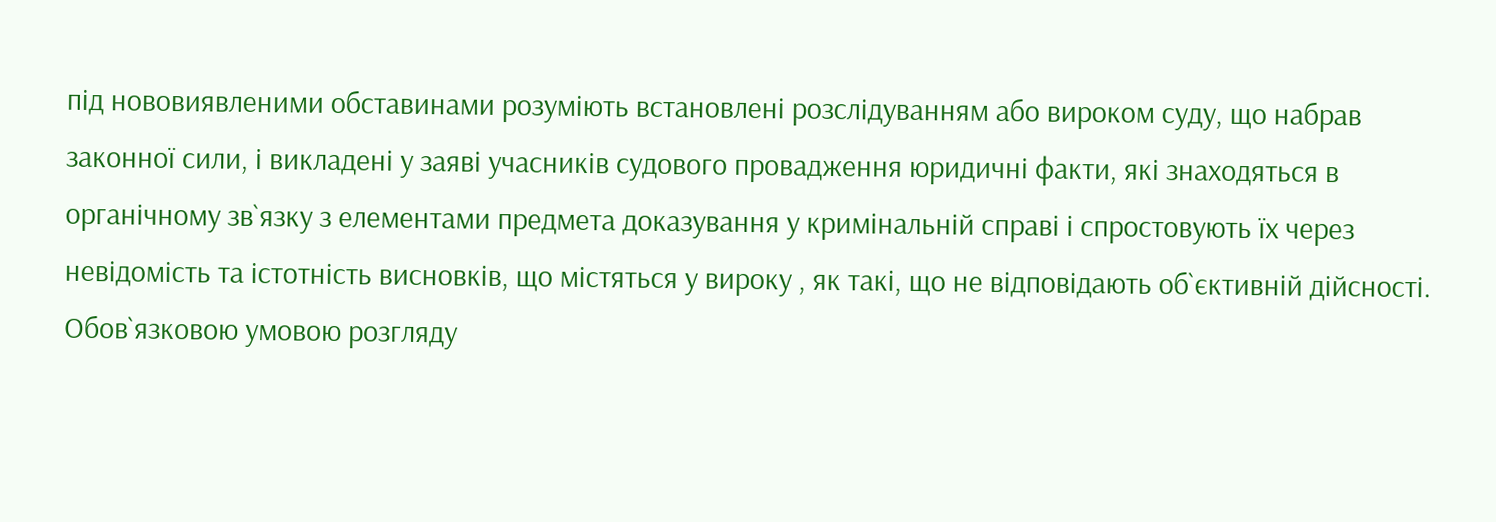під нововиявленими обставинами розуміють встановлені розслідуванням або вироком суду, що набрав законної сили, і викладені у заяві учасників судового провадження юридичні факти, які знаходяться в органічному зв`язку з елементами предмета доказування у кримінальній справі і спростовують їх через невідомість та істотність висновків, що містяться у вироку , як такі, що не відповідають об`єктивній дійсності.
Обов`язковою умовою розгляду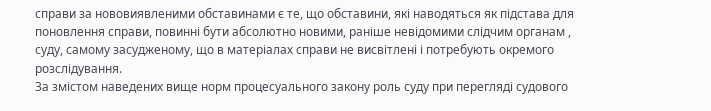справи за нововиявленими обставинами є те, що обставини, які наводяться як підстава для поновлення справи, повинні бути абсолютно новими, раніше невідомими слідчим органам , суду, самому засудженому, що в матеріалах справи не висвітлені і потребують окремого розслідування.
За змістом наведених вище норм процесуального закону роль суду при перегляді судового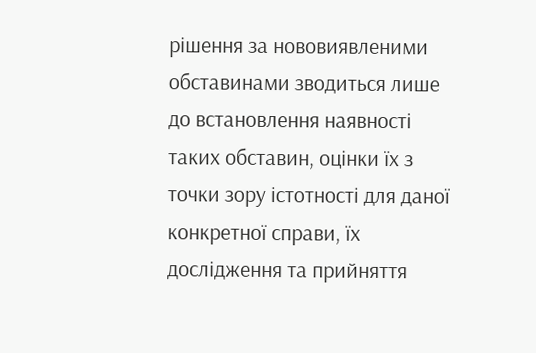рішення за нововиявленими обставинами зводиться лише до встановлення наявності таких обставин, оцінки їх з точки зору істотності для даної конкретної справи, їх дослідження та прийняття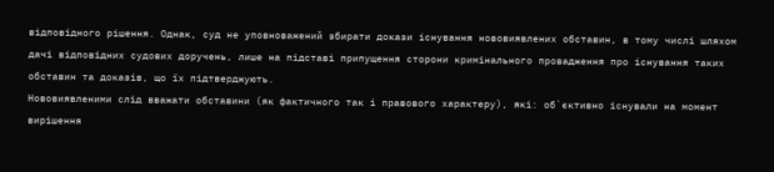відповідного рішення. Однак, суд не уповноважений збирати докази існування нововиявлених обставин, в тому числі шляхом дачі відповідних судових доручень, лише на підставі припущення сторони кримінального провадження про існування таких обставин та доказів, що їх підтверджують.
Нововиявленими слід вважати обставини (як фактичного так і правового характеру), які: об`єктивно існували на момент вирішення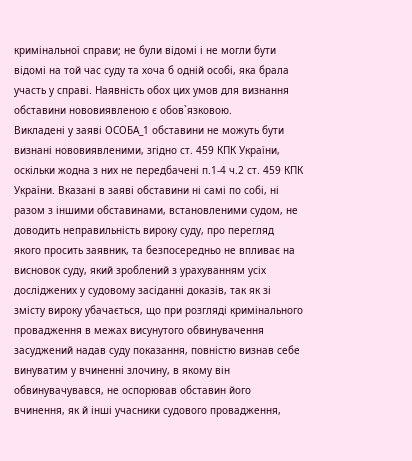кримінальної справи; не були відомі і не могли бути відомі на той час суду та хоча б одній особі, яка брала участь у справі. Наявність обох цих умов для визнання обставини нововиявленою є обов`язковою.
Викладені у заяві ОСОБА_1 обставини не можуть бути визнані нововиявленими, згідно ст. 459 КПК України, оскільки жодна з них не передбачені п.1-4 ч.2 ст. 459 КПК України. Вказані в заяві обставини ні самі по собі, ні разом з іншими обставинами, встановленими судом, не доводить неправильність вироку суду, про перегляд якого просить заявник, та безпосередньо не впливає на висновок суду, який зроблений з урахуванням усіх досліджених у судовому засіданні доказів, так як зі змісту вироку убачається, що при розгляді кримінального провадження в межах висунутого обвинувачення засуджений надав суду показання, повністю визнав себе винуватим у вчиненні злочину, в якому він обвинувачувався, не оспорював обставин його вчинення, як й інші учасники судового провадження,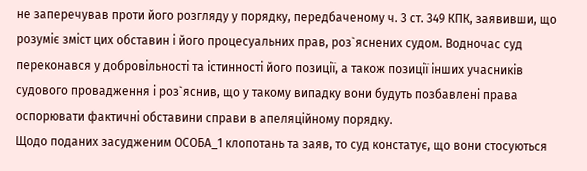не заперечував проти його розгляду у порядку, передбаченому ч. 3 ст. 349 КПК, заявивши, що розуміє зміст цих обставин і його процесуальних прав, роз`яснених судом. Водночас суд переконався у добровільності та істинності його позиції, а також позиції інших учасників судового провадження і роз`яснив, що у такому випадку вони будуть позбавлені права оспорювати фактичні обставини справи в апеляційному порядку.
Щодо поданих засудженим ОСОБА_1 клопотань та заяв, то суд констатує, що вони стосуються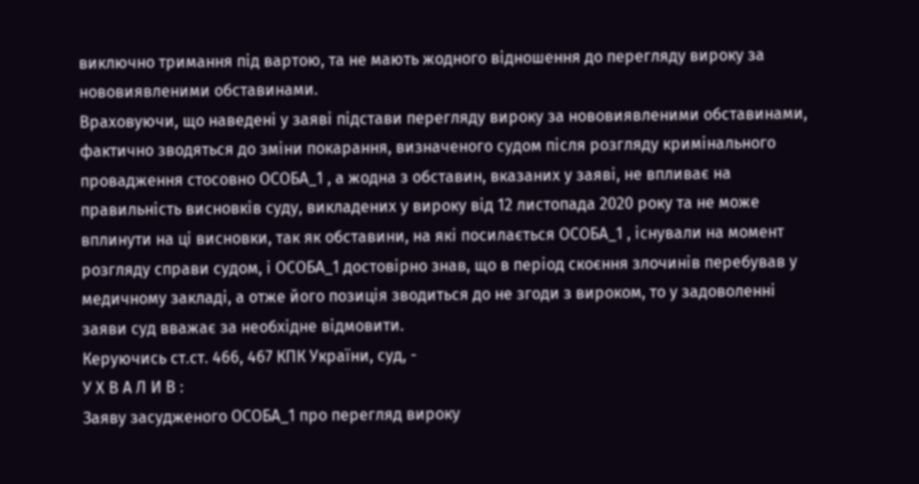виключно тримання під вартою, та не мають жодного відношення до перегляду вироку за нововиявленими обставинами.
Враховуючи, що наведені у заяві підстави перегляду вироку за нововиявленими обставинами, фактично зводяться до зміни покарання, визначеного судом після розгляду кримінального провадження стосовно ОСОБА_1 , а жодна з обставин, вказаних у заяві, не впливає на правильність висновків суду, викладених у вироку від 12 листопада 2020 року та не може вплинути на ці висновки, так як обставини, на які посилається ОСОБА_1 , існували на момент розгляду справи судом, і ОСОБА_1 достовірно знав, що в період скоєння злочинів перебував у медичному закладі, а отже його позиція зводиться до не згоди з вироком, то у задоволенні заяви суд вважає за необхідне відмовити.
Керуючись ст.ст. 466, 467 КПК України, суд, -
У Х В А Л И В :
Заяву засудженого ОСОБА_1 про перегляд вироку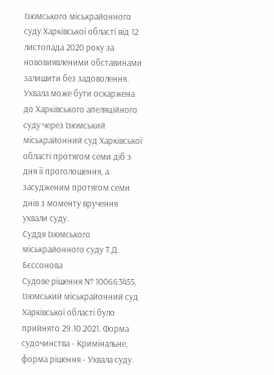Ізюмського міськрайонного суду Харківської області від 12 листопада 2020 року за нововиявленими обставинами залишити без задоволення.
Ухвала може бути оскаржена до Харківського апеляційного суду через Ізюмський міськрайонний суд Харківської області протягом семи діб з дня її проголошення, а засудженим протягом семи днів з моменту вручення ухвали суду.
Суддя Ізюмського
міськрайонного суду Т.Д. Бєссонова
Судове рішення № 100663455, Ізюмський міськрайонний суд Харківської області було прийнято 29.10.2021. Форма судочинства - Кримінальне, форма рішення - Ухвала суду.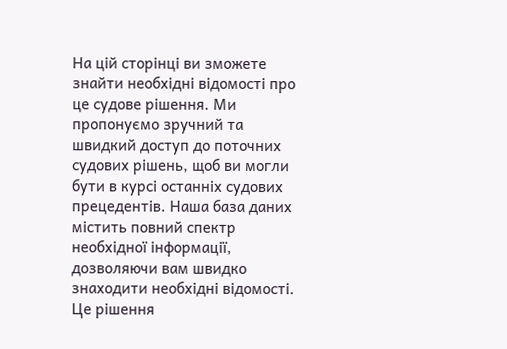На цій сторінці ви зможете знайти необхідні відомості про це судове рішення. Ми пропонуємо зручний та швидкий доступ до поточних судових рішень, щоб ви могли бути в курсі останніх судових прецедентів. Наша база даних містить повний спектр необхідної інформації, дозволяючи вам швидко знаходити необхідні відомості.
Це рішення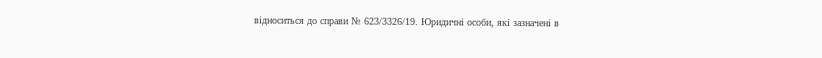відноситься до справи № 623/3326/19. Юридичні особи, які зазначені в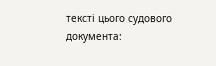тексті цього судового документа: